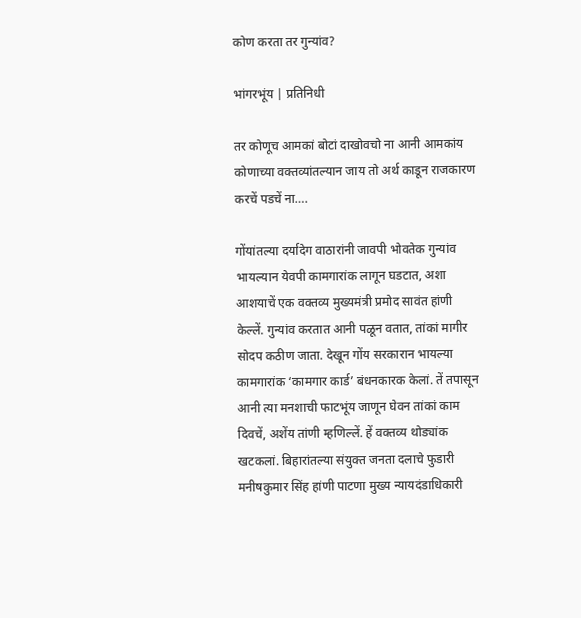कोण करता तर गुन्यांव?

भांगरभूंय | प्रतिनिधी

तर कोणूच आमकां बोटां दाखोवचो ना आनी आमकांय कोणाच्या वक्तव्यांतल्यान जाय तो अर्थ काडून राजकारण करचें पडचें ना….

गोंयांतल्या दर्यादेग वाठारांनी जावपी भोवतेक गुन्यांव भायल्यान येवपी कामगारांक लागून घडटात, अशा आशयाचें एक वक्तव्य मुख्यमंत्री प्रमोद सावंत हांणी केल्लें. गुन्यांव करतात आनी पळून वतात, तांकां मागीर सोदप कठीण जाता. देखून गोंय सरकारान भायल्या कामगारांक ‘कामगार कार्ड’ बंधनकारक केलां. तें तपासून आनी त्या मनशाची फाटभूंय जाणून घेवन तांकां काम दिवचें, अशेंय तांणी म्हणिल्लें. हें वक्तव्य थोड्यांक खटकलां. बिहारांतल्या संयुक्त जनता दलाचे फुडारी मनीषकुमार सिंह हांणी पाटणा मुख्य न्यायदंडाधिकारी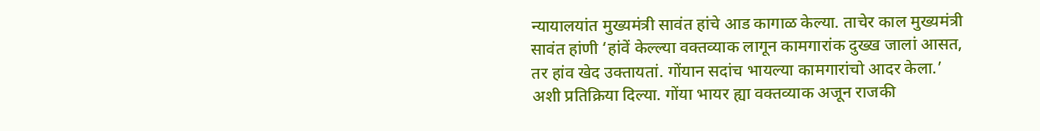न्यायालयांत मुख्यमंत्री सावंत हांचे आड कागाळ केल्या. ताचेर काल मुख्यमंत्री सावंत हांणी ‘हांवें केल्ल्या वक्तव्याक लागून कामगारांक दुख्ख जालां आसत, तर हांव खेद उक्तायतां. गोंयान सदांच भायल्या कामगारांचो आदर केला.’ अशी प्रतिक्रिया दिल्या. गोंया भायर ह्या वक्तव्याक अजून राजकी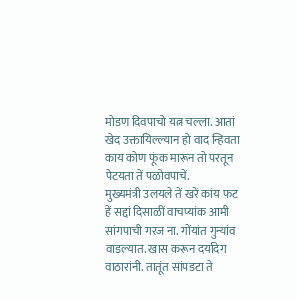मोडण दिवपाचो यत्न चल्ला. आतां खेद उक्तायिल्ल्यान हो वाद न्हिवता काय कोण फूंक मारून तो परतून पेटयता तें पळोवपाचें.
मुख्यमंत्री उलयले तें खरें कांय फट हें सद्दां दिसाळीं वाचप्यांक आमी सांगपाची गरज ना. गोंयांत गुन्यांव वाडल्यात. खास करून दर्यादेग वाठारांनी. तातूंत सांपडटा ते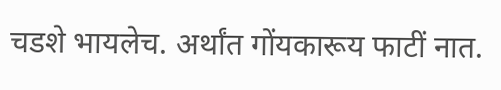चडशे भायलेच. अर्थांत गोंयकारूय फाटीं नात.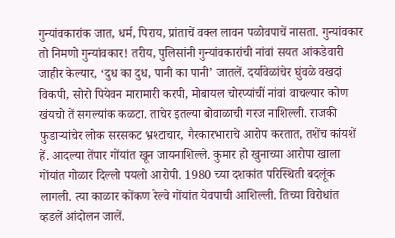गुन्यांवकारांक जात, धर्म, पिराय, प्रांताचें वक्ल लावन पळोवपाचें नासता. गुन्यांवकार तो निमणो गुन्यांवकार! तरीय, पुलिसांनी गुन्यांवकारांची नांवां सयत आंकडेवारी जाहीर केल्यार, ‘दुध का दुध, पानी का पानी’ जातलें. दर्यावेळांचेर घुंवळे वखदां विकपी, सोरो पियेवन मारामारी करपी, मोबायल चोरप्यांचीं नांवां वाचल्यार कोण खंयचो तें सगल्यांक कळटा. ताचेर इतल्या बोवाळाची गरज नाशिल्ली. राजकी फुडाऱ्यांचेर लोक सरसकट भ्रश्टाचार, गैरकारभाराचे आरोप करतात, तशेंच कांयशें हें. आदल्या तेंपार गोंयांत खून जायनाशिल्ले. कुमार हो खुनाच्या आरोपा खाला गोंयांत गोळार दिल्लो पयलो आरोपी. 1980 च्या दशकांत परिस्थिती बदलूंक लागली. त्या काळार कोंकण रेल्वे गोंयांत येवपाची आशिल्ली. तिच्या विरोधांत व्हडलें आंदोलन जालें.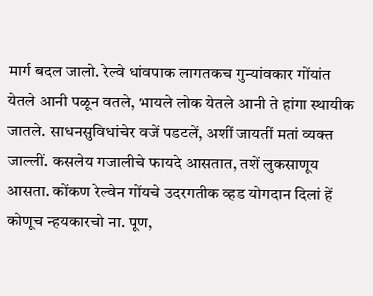मार्ग बदल जालो. रेल्वे धांवपाक लागतकच गुन्यांवकार गोंयांत येतले आनी पळून वतले, भायले लोक येतले आनी ते हांगा स्थायीक जातले. साधनसुविधांचेर वजें पडटलें, अशीं जायतीं मतां व्यक्त जाल्लीं. कसलेय गजालीचे फायदे आसतात, तशें लुकसाणूय आसता. कोंकण रेल्वेन गोंयचे उदरगतीक व्हड योगदान दिलां हें कोणूच न्हयकारचो ना. पूण,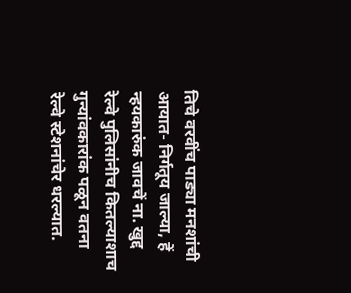तिचे वरवींच पाड्या मनशांची आयात- निर्गतूय जाल्या, हें न्हयकारुंक जावचें ना. खुद्द रेल्वे पुलिसांनीच कितल्याशाच गुन्यांवकारांक पळून वतना रेल्वे स्टेशनांचेर धरल्यात.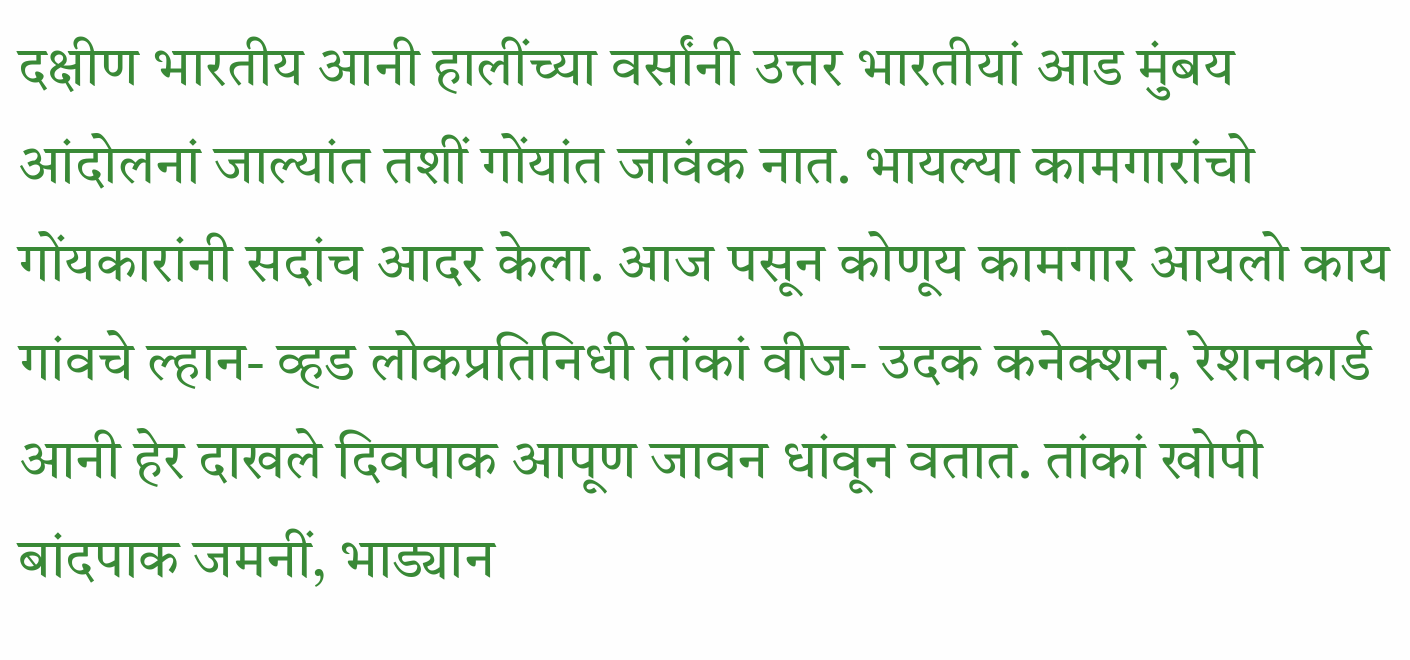दक्षीण भारतीय आनी हालींच्या वर्सांनी उत्तर भारतीयां आड मुंबय आंदोलनां जाल्यांत तशीं गोंयांत जावंक नात. भायल्या कामगारांचो गोंयकारांनी सदांच आदर केला. आज पसून कोणूय कामगार आयलो काय गांवचे ल्हान- व्हड लोकप्रतिनिधी तांकां वीज- उदक कनेक्शन, रेशनकार्ड आनी हेर दाखले दिवपाक आपूण जावन धांवून वतात. तांकां खोपी बांदपाक जमनीं, भाड्यान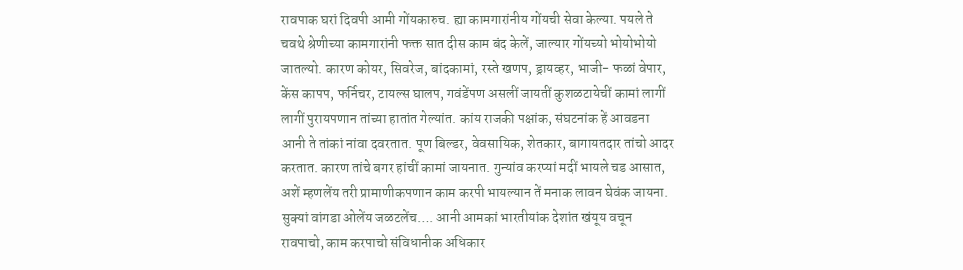रावपाक घरां दिवपी आमी गोंयकारुच. ह्या कामगारांनीय गोंयची सेवा केल्या. पयले ते चवथे श्रेणीच्या कामगारांनी फक्त सात दीस काम बंद केलें, जाल्यार गोंयच्यो भोयोभोयो जातल्यो. कारण कोयर, सिवरेज, बांदकामां, रस्ते खणप, ड्रायव्हर, भाजी- फळां वेपार, केंस कापप, फर्निचर, टायल्स घालप, गवंडेंपण असलीं जायतीं कुशळटायेचीं कामां लागीं लागीं पुरायपणान तांच्या हातांत गेल्यांत. कांय राजकी पक्षांक, संघटनांक हें आवडना आनी ते तांकां नांवा दवरतात. पूण बिल्डर, वेवसायिक, शेतकार, बागायतदार तांचो आदर करतात. कारण तांचे बगर हांचीं कामां जायनात. गुन्यांव करप्यां मदीं भायले चड आसात, अशें म्हणलेंय तरी प्रामाणीकपणान काम करपी भायल्यान तें मनाक लावन घेवंक जायना. सुक्यां वांगडा ओलेंय जळटलेंच…. आनी आमकां भारतीयांक देशांत खंयूय वचून रावपाचो, काम करपाचो संविधानीक अधिकार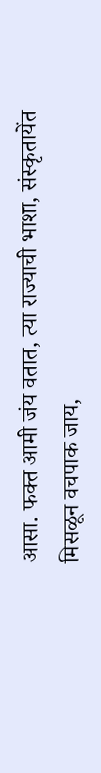आसा. फक्त आमी जंय वतात, त्या राज्याची भाशा, संस्कृतायेंत मिसळून वचपाक जाय,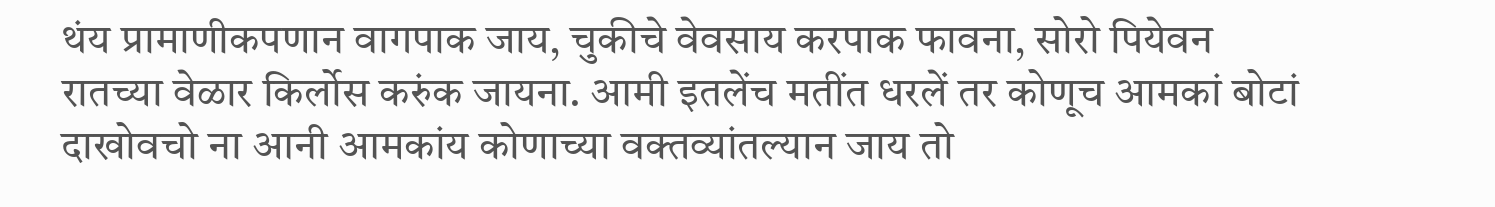थंय प्रामाणीकपणान वागपाक जाय, चुकीचे वेवसाय करपाक फावना, सोरो पियेवन रातच्या वेळार किर्लोस करुंक जायना. आमी इतलेंच मतींत धरलें तर कोणूच आमकां बोटां दाखोवचो ना आनी आमकांय कोणाच्या वक्तव्यांतल्यान जाय तो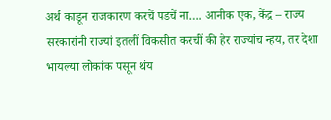अर्थ काडून राजकारण करचें पडचें ना…. आनीक एक, केंद्र – राज्य सरकारांनी राज्यां इतलीं विकसीत करचीं की हेर राज्यांच न्हय, तर देशा भायल्या लोकांक पसून थंय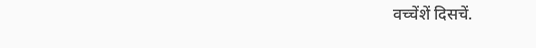वच्चेंशें दिसचें.